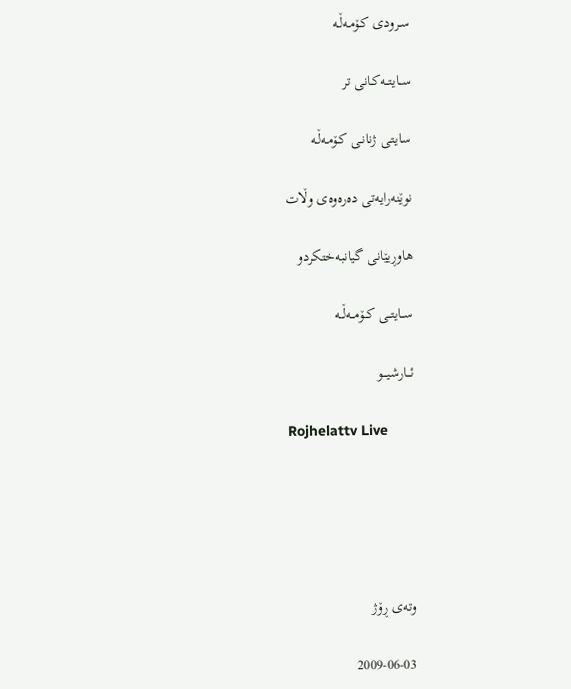سـرودی کـۆمـه‌ڵـه

ســایتــه‌کـانی تر

سایتـی ژنانـی کـۆمـه‌ڵـه

نوێنه‌رایه‌تی ده‌ره‌وه‌ی وڵات

هاوڕیێانی گیانبه‌ختکردو

ســایتــی کــۆمــه‌ڵــه‌

ئـــارشیـــو

Rojhelattv Live





وته‌ی ڕۆژ

2009-06-03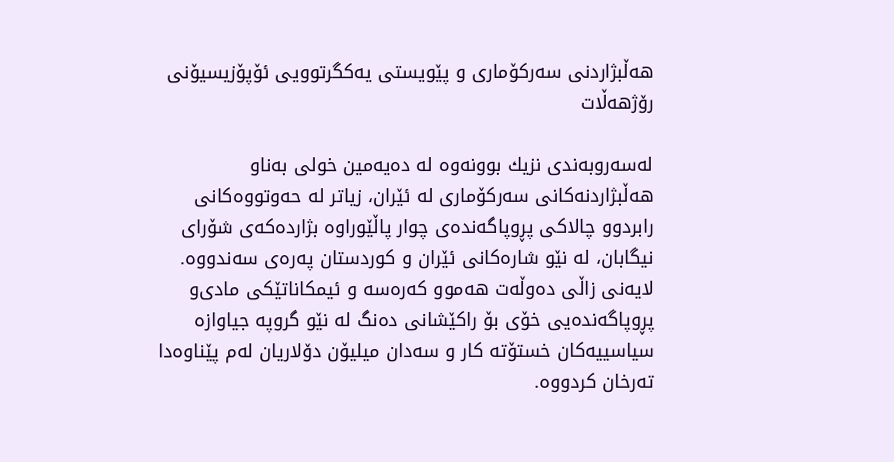هه‌ڵبژاردنی سه‌ركۆماری ‌و پێویستی یه‌كگرتوویی ئۆپۆزیسیۆنی رۆژهه‌ڵات

له‌سه‌روبه‌ندی نزیك بوونه‌وه‌ له‌ ده‌یه‌مین خولی به‌ناو هه‌ڵبژاردنه‌كانی سه‌ركۆماری له‌ ئێران، زیاتر له‌ حه‌وتووه‌كانی رابردوو چالاكی پڕوپاگه‌نده‌ی چوار پاڵێوراوه‌ بژارده‌كه‌ی شۆرای نیگابان، له‌ نێو شاره‌كانی ئێران و كوردستان په‌ره‌ی سه‌ندووه‌. لایه‌نی زاڵی ده‌وڵه‌ت هه‌موو كه‌ره‌سه‌ و ئیمكاناتێكی مادی‌و پڕوپاگه‌نده‌یی خۆی بۆ راكێشانی ده‌نگ له‌ نێو گروپه‌ جیاوازه‌ سیاسییه‌كان خستۆته‌ كار و سه‌دان میلیۆن دۆلاریان له‌م پێناوه‌دا ته‌رخان كردووه‌.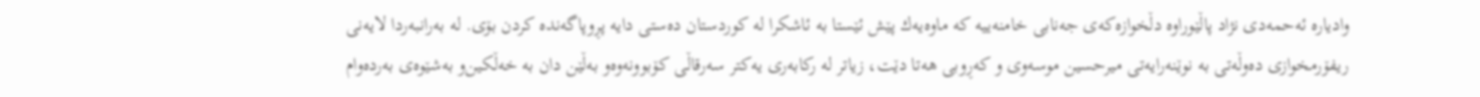وادیاره‌ ئه‌حمه‌دی نژاد پاڵێوراوه‌ دڵخوازه‌كه‌ی جه‌نابی خامنه‌ییه‌ كه‌ ماوه‌یه‌ك پێش ئێستا به‌ ئاشكرا له‌ كوردستان ده‌ستی دایه‌ پڕوپاگه‌نده‌ كردن بۆی. له‌ به‌رانبه‌ردا لایه‌نی ریفۆرمخوازی ده‌وڵه‌تی به‌ نوێنه‌رایه‌تی میرحسین موسه‌وی و كه‌ڕوبی هه‌تا دێت، زیاتر له‌ ركابه‌ری یه‌كتر سه‌رقاڵی كۆبوونه‌وه‌و به‌ڵێن دان به‌ خه‌ڵكین‌و به‌شێوه‌ی به‌رده‌وام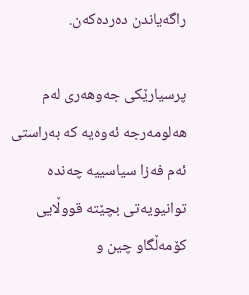راگه‌یاندن ده‌رده‌كه‌ن.

پرسیارێكی جه‌وهه‌ری له‌م هه‌لومه‌رجه‌ ئه‌وه‌یه‌ كه‌ به‌راستی ئه‌م فه‌زا سیاسییه‌ چه‌نده‌ توانیویه‌تی بچێته‌ قووڵایی كۆمه‌ڵگا‌و چین و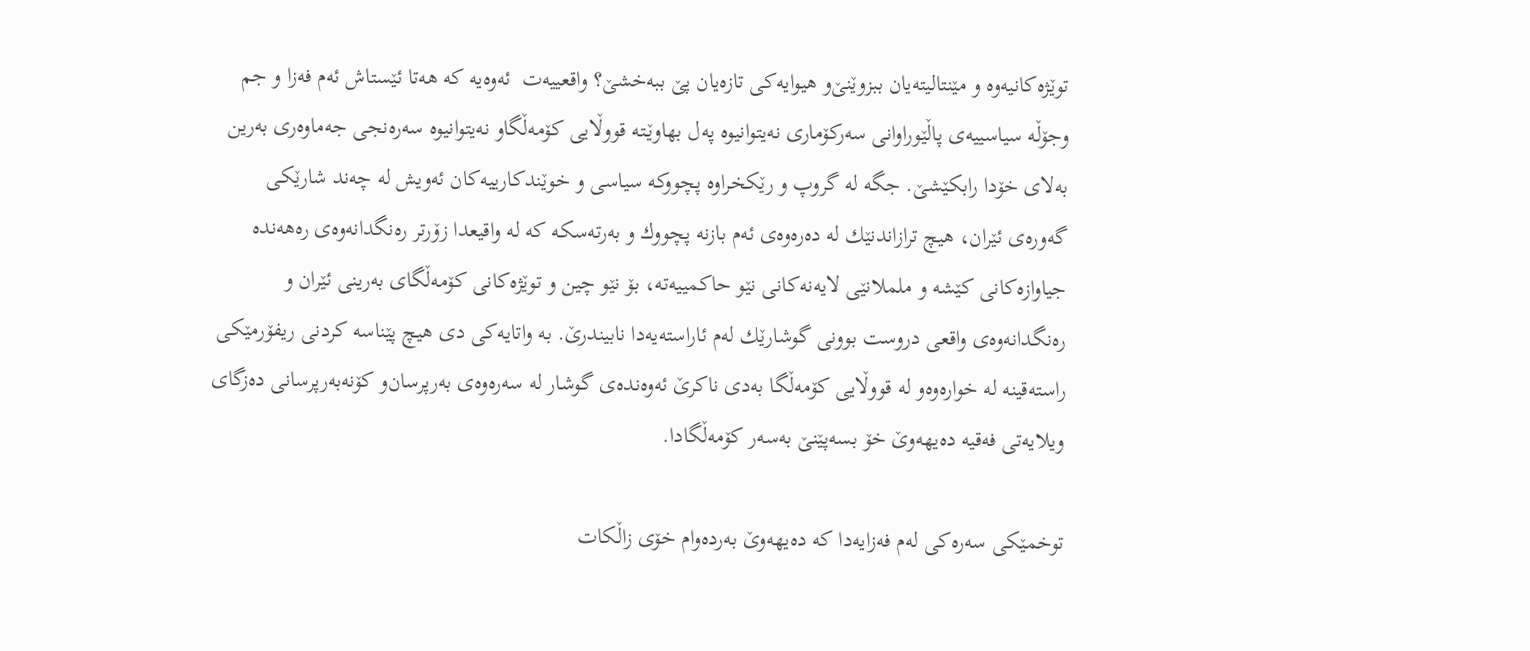توێژه‌كانیه‌وه‌ و مێنتالیته‌یان ببزوێنێ‌و هیوایه‌كی تازه‌یان پێ ببه‌خشێ؟ واقعییه‌ت  ئه‌وه‌یه‌ كه‌ هه‌تا ئێستاش ئه‌م فه‌زا و جم وجۆڵه‌ سیاسییه‌ی پاڵێوراوانی سه‌ركۆماری نه‌یتوانیوه‌ په‌ل بهاوێـته‌ قووڵایی كۆمه‌ڵگا‌و نه‌یتوانیوه‌ سه‌ره‌نجی جه‌ماوه‌ری به‌رین به‌لای خۆدا رابكێشێ. جگه‌ له‌ گروپ و رێكخراوه‌ پچووكه‌ سیاسی و خوێندكارییه‌كان ئه‌ویش له‌ چه‌ند شارێكی گه‌وره‌ی ئێران، هیچ ترازاندنێك له‌ ده‌ره‌وه‌ی ئه‌م بازنه‌ پچووك و به‌رته‌سكه‌ كه‌ له‌ واقیعدا زۆرتر ره‌نگدانه‌وه‌ی ره‌هه‌نده‌ جیاوازه‌كانی كێشه‌ و ململانێی لایه‌نه‌كانی نێو حاكمییه‌ته‌، بۆ نێو چین و توێژه‌كانی كۆمه‌ڵگای به‌رینی ئێران و ره‌نگدانه‌وه‌ی واقعی دروست بوونی گوشارێك له‌م ئاراسته‌یه‌دا نابیندرێ. به‌ واتایه‌كی دی هیچ پێناسه‌ كردنی ریفۆرمێكی راسته‌قینه‌ له‌ خواره‌وه‌و له‌ قووڵایی كۆمه‌ڵگا به‌دی ناكرێ ئه‌وه‌نده‌ی گوشار له‌ سه‌ره‌وه‌ی به‌رپرسان‌و كۆنه‌به‌رپرسانی ده‌زگای ویلایه‌تی فه‌قیه‌ ده‌یهه‌وێ خۆ بسه‌پێنێ به‌سه‌ر كۆمه‌ڵگادا.

توخمێكی سه‌ره‌كی له‌م فه‌زایه‌دا كه‌ ده‌یهه‌وێ به‌رده‌وام خۆی زاڵكات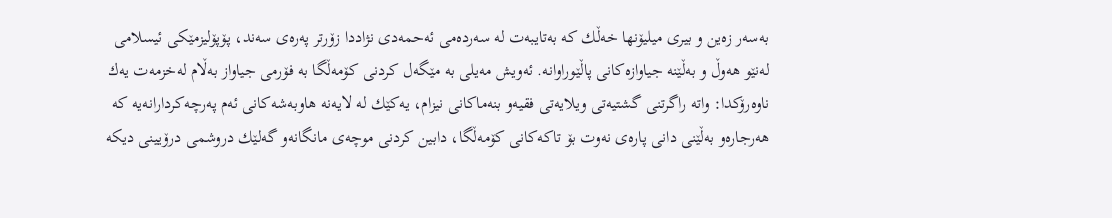به‌سه‌ر زه‌ین و بیری میلیۆنها خه‌ڵك كه‌ به‌تایبه‌ت له‌ سه‌رده‌می ئه‌حمه‌دی نژاددا زۆرتر په‌ره‌ی سه‌ند، پۆپۆلیزمێكی ئیسلامی له‌نێو هه‌وڵ و به‌ڵێنه‌ جیاوازه‌كانی پاڵێوراوانه‌. ئه‌ویش مه‌یلی به‌ مێگه‌ل كردنی كۆمه‌ڵگا به‌ فۆرمی جیاواز به‌ڵام له‌خزمه‌ت یه‌ك ناوه‌رۆكدا: واته‌ راگرتنی گشتیه‌تی ویلایه‌تی فقیه‌و بنه‌ماكانی نیزام، یه‌كێك له‌ لایه‌نه‌ هاوبه‌شه‌كانی ئه‌م په‌رچه‌كردارانه‌یه‌ كه‌ هه‌رجاره‌و به‌ڵێنی دانی پاره‌ی نه‌وت بۆ تاكه‌كانی كۆمه‌ڵگا، دابین كردنی موچه‌ی مانگانه‌‌و گه‌لێك دروشمی درۆیینی دیكه‌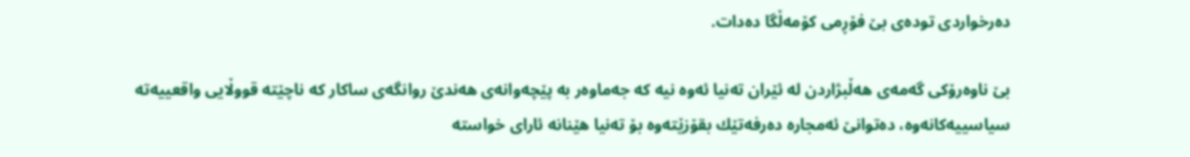ده‌رخواردی توده‌ی بێ فۆڕمی كۆمه‌ڵگا ده‌دات.

بێ ناوه‌رۆكی گه‌مه‌ی هه‌ڵبژاردن له‌ ئێران ته‌نیا ئه‌وه‌ نیه‌ كه‌ جه‌ماوه‌ر به‌ پێچه‌وانه‌ی هه‌ندێ روانگه‌ی ساكار كه‌ ناچێته‌ قووڵایی واقعییه‌ته‌ سیاسییه‌كانه‌وه‌، ده‌توانێ ئه‌مجاره‌ ده‌رفه‌تێك بقۆزێته‌وه‌ بۆ ته‌نیا هێنانه‌ ئارای خواسته‌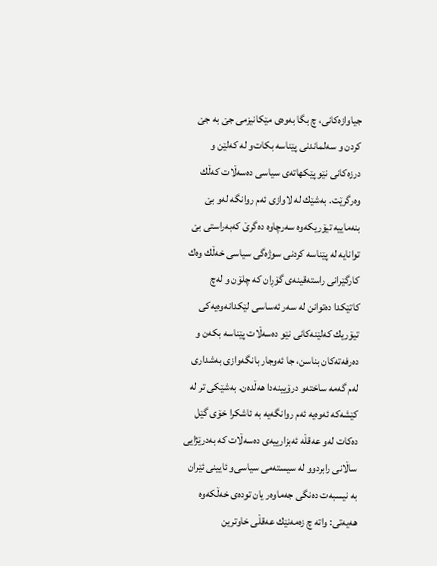جیاوازه‌كانی، چ بگا به‌وه‌ی مێكانیزمی جێ به‌ جێ كردن و سه‌لماندنی پێناسه‌ بكات‌و له‌ كه‌لێن و درزه‌كانی نێو پێكهاته‌ی سیاسی ده‌سه‌ڵات كه‌ڵك وه‌رگرێت. به‌شێك له‌ لاوازی ئه‌م روانگه‌ له‌و بێ بنه‌ماییه‌ تیۆریكه‌وه‌ سه‌رچاوه‌ ده‌گرێ كه‌به‌راستی بێ توانایه‌ له‌ پێناسه‌ كردنی سوژه‌گی سیاسی خه‌ڵك وه‌ك كارگێرانی راسته‌قینه‌ی گۆڕان كه‌ چلۆن و له‌چ كاتێكدا ده‌توانن له‌ سه‌ر ئه‌ساسی لێكدانه‌وه‌یه‌كی تیۆریك كه‌لێنه‌كانی نێو ده‌سه‌ڵات پێناسه‌ بكه‌ن و ده‌رفه‌ته‌كان بناسن، جا ئه‌وجار بانگه‌وازی به‌شداری له‌م گه‌مه‌ ساخته‌‌و درۆیینه‌دا هه‌ڵده‌ن. به‌شێكی تر له‌ كێشه‌كه‌ ئه‌وه‌یه‌ ئه‌م روانگه‌یه‌ به‌ ئاشكرا خۆی گێل ده‌كات له‌و عه‌قڵه‌ ئه‌بزارییه‌ی ده‌سه‌ڵات كه‌ به‌درێژایی ساڵانی رابردوو له‌ سیسته‌می سیاسی‌و ئایینی ئێران به‌ نیسبه‌ت ده‌نگی جه‌ماوه‌ر یان توده‌ی خه‌ڵكه‌وه‌ هه‌یه‌تی: واته‌ چ زه‌مه‌نێك عه‌قڵی خاوترین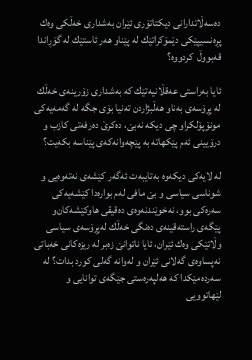ده‌سه‌ڵاتدارانی دیكتاتۆری ئێران به‌شداری خه‌ڵكی وه‌ك پڕه‌نسیپێكی دێمۆكراتێك له‌ پێناو هه‌ر ئاستێك له‌ گۆڕاندا قه‌بووڵ  كردووه‌؟

ئایا به‌راستی عه‌قڵانیه‌تێك كه‌ به‌شداری زۆرینه‌ی خه‌ڵك له‌ پڕۆسه‌ی به‌ناو هه‌ڵبژاردن ته‌نیا بۆی جگه‌ له‌ گه‌مه‌یه‌كی مونۆپۆلكراو چی دیكه‌ نه‌بێ، ده‌كرێ ده‌رفه‌تی كازب و درۆیینی ئه‌م پێكهاته‌ به‌ پێچه‌وانه‌كه‌ی پێناسه‌ بكه‌یت؟

له‌ لایه‌كی دیكه‌وه‌ به‌تایبه‌ت ئه‌گه‌ر كێشه‌ی نه‌ته‌وه‌یی و شوناسی سیاسی و بێ مافی له‌م بواره‌دا كێشه‌یه‌كی سه‌ره‌كی بوو، نه‌خوێندنه‌وه‌ی ده‌قیقی هاوكێشه‌كان‌و پێگه‌ی راسته‌قینه‌ی ده‌نگی خه‌ڵك له‌پڕۆسه‌ی سیاسی وڵاتێكی وه‌ك ئێران، ئایا ناتوانێ زه‌بر له‌ ریزه‌كانی خه‌باتی نه‌پساوه‌ی گه‌لانی ئێران و له‌وانه گه‌لی كورد بدات؟ له‌ سه‌رده‌مێكدا كه‌ هه‌لپه‌ره‌ستی جێگه‌ی توانایی و لێهاتوویی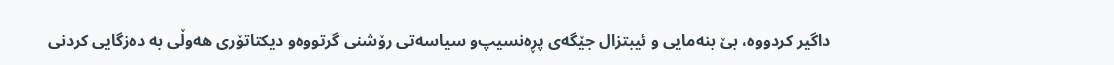داگیر كردووه‌، بێ بنه‌مایی و ئیبتزال جێگه‌ی پڕه‌نسیپ‌و سیاسه‌تی رۆشنی گرتووه‌‌و دیكتاتۆری هه‌وڵی به‌ ده‌زگایی كردنی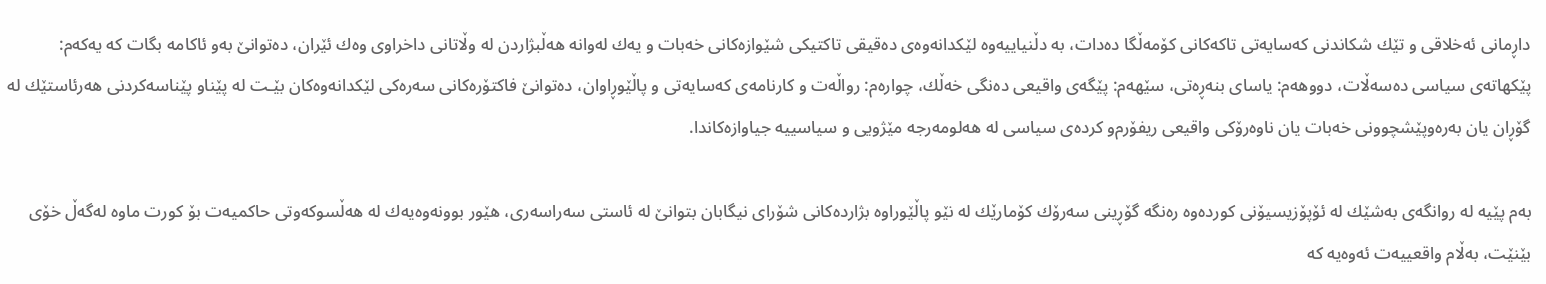داڕمانی ئه‌خلاقی و تێك شكاندنی كه‌سایه‌تی تاكه‌كانی كۆمه‌ڵگا ده‌دات، به‌ دڵنیاییه‌وه‌ لێكدانه‌وه‌ی ده‌قیقی تاكتیكی شێوازه‌كانی خه‌بات ‌و یه‌ك له‌وانه‌ هه‌ڵبژاردن له‌ وڵاتانی داخراوی وه‌ك ئێران، ده‌توانێ به‌و ئاكامه‌ بگات كه‌ یه‌كه‌م: پێكهاته‌ی سیاسی ده‌سه‌ڵات، دووهه‌م: یاسای بنه‌ڕه‌تی، سێهه‌م: پێگه‌ی واقیعی ده‌نگی خه‌ڵك، چواره‌م: رواڵه‌ت و كارنامه‌ی كه‌سایه‌تی و پاڵێوڕاوان، ده‌توانێ فاكتۆره‌كانی سه‌ره‌كی لێكدانه‌وه‌كان بێـت له‌ پێناو پێناسه‌كردنی هه‌رئاستێك له‌ گۆڕان یان به‌ره‌وپێشچوونی خه‌بات یان ناوه‌رۆكی واقیعی ریفۆرم‌و كرده‌ی سیاسی له‌ هه‌لومه‌رجه‌ مێژویی و سیاسییه‌ جیاوازه‌كاندا.

به‌م پێیه‌ له‌ روانگه‌ی به‌شێك له‌ ئۆپۆزیسیۆنی كورده‌وه‌ ره‌نگه‌ گۆڕینی سه‌رۆك كۆمارێك له‌ نێو پاڵێوراوه‌ بژارده‌كانی شۆرای نیگابان بتوانێ له‌ ئاستی سه‌راسه‌ری، هێور بوونه‌وه‌یه‌ك له‌ هه‌ڵسوكه‌وتی حاكمیه‌ت بۆ كورت ماوه‌ له‌گه‌ڵ خۆی بێنێت، به‌ڵام واقعییه‌ت ئه‌وه‌یه‌ كه‌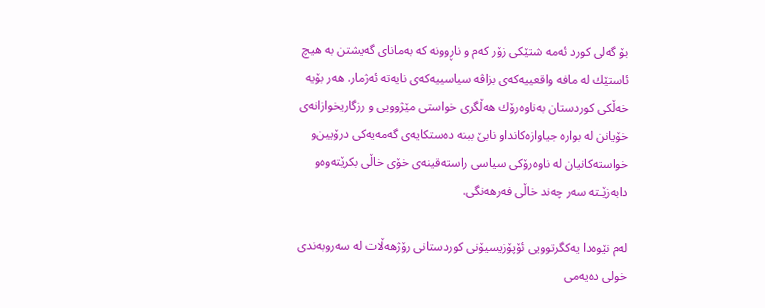بۆ گه‌لی كورد ئه‌مه‌ شتێكی زۆر كه‌م و ناڕوونه‌ كه‌ به‌مانای گه‌یشتن به‌ هیچ ئاستێك له‌ مافه‌ واقعییه‌كه‌ی بزاڤه‌ سیاسییه‌كه‌ی نایه‌ته‌ ئه‌ژمار. هه‌ر بۆیه‌ خه‌ڵكی كوردستان به‌ناوه‌رۆك هه‌ڵگری خواستی مێژوویی و رزگاریخوازانه‌ی خۆیانن له‌ بواره‌ جیاوازه‌كانداو نابێ ببنه‌ ده‌ستكایه‌ی گه‌مه‌یه‌كی درۆیین‌و خواسته‌كانیان له‌ ناوه‌رۆكی سیاسی راسته‌قینه‌ی خۆی خاڵی بكرێته‌وه‌و دابه‌زێـته‌ سه‌ر چه‌ند خاڵی فه‌رهه‌نگی.

له‌م نێوه‌دا یه‌كگرتوویی ئۆپۆزیسیۆنی كوردستانی رۆژهه‌ڵات له‌ سه‌روبه‌ندی خولی ده‌یه‌می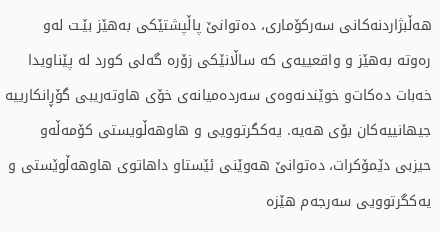هه‌ڵبژاردنه‌كانی سه‌ركۆماری، ده‌توانێ پاڵپشتێكی به‌هێز بێـت له‌و ره‌وته‌ به‌هێز و واقعییه‌ی كه‌ ساڵانێكی زۆره‌ گه‌لی كورد له‌ پێناویدا خه‌بات ده‌كات‌و خوێندنه‌وه‌ی سه‌رده‌میانه‌ی خۆی هاوته‌ریبی گۆڕانكارییه‌ جیهانییه‌كان بۆی هه‌یه‌. یه‌كگرتوویی و هاوهه‌ڵویستی كۆمه‌ڵه‌و حیزبی دێمۆكرات، ده‌توانێ هه‌وێنی ئێستاو داهاتوی هاوهه‌ڵوێستی و یه‌كگرتوویی سه‌رجه‌م هێزه‌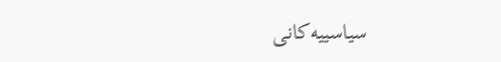سیاسییه‌كانی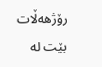رۆژهه‌ڵات بێت له‌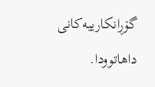گۆڕانكارییه‌كانی داهاتوودا.